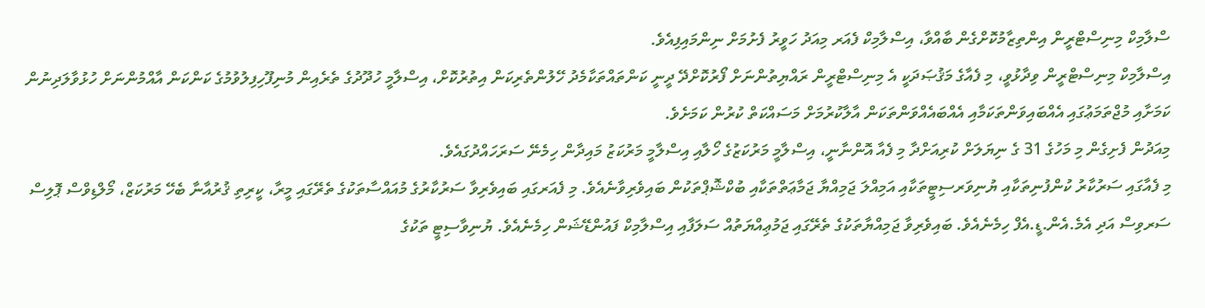ސްލާމިކް މިނިސްޓްރީން އިންތިޒާމުކޮށްގެން ބާއްވާ، އިސްލާމިކް ފެއަރ މިއަދު ހަވީރު ފެށުމަށް ނިންމައިފިއެވެ.
އިސްލާމިކް މިނިސްޓްރީން ވިދާޅުވީ، މި ފެއާގެ މަޤުޞަދަކީ އެ މިނިސްޓްރީން ރައްޔިތުންނަށް ފޯރުކޮށްދޭ ދީނީ ކަންތައްތަކާމެދު ހޭލުންތެރިކަން އިތުރުކޮށް، އިސްލާމީ ހުދޫދުގެ ތެރެއިން މުނިފޫހިފިލުވުމުގެ ކަންކަން އާއްމުންނަށް ހުޅުވާލަދިނުން ކަމަށާއި މުޖްތަމަޢުގައި އެއްބައިވަންތަކަމާއި އެއްބައެއްވަންތަކަން އާލާކުރުމަށް މަސައްކަތް ކުރުން ކަމަށެވެ.
މިއަދުން ފެށިގެން މި މަހުގެ 31 ގެ ނިޔަލަށް ކުރިއަށްދާ މި ފެއާ އޮންނާނީ، އިސްލާމީ މަރުކަޒުގެ ހޯލާއި އިސްލާމީ މަރުކަޒު މައިދާން ހިމެނޭ ސަރަހައްދުގައެވެ.
މި ފެއާގައި ސަރުކާރު ކުންފުނިތަކާއި ޔުނިވަރސިޓީތަކާއި އަމިއްލަ ޖަމިއްޔާ ޖަމާޢަތްތަކާއި ބުކްޝޮޕްތަކުން ބައިވެރިވާނެއެވެ. މި ފެއަރގައި ބައިވެރިވާ ސަރުކާރުގެ މުއައްސާތަކުގެ ތެރޭގައި މީރާ، ކީރިތި ޤުރުއާނާ ބެހޭ މަރުކަޒް، މޯލްޑިވްސް ޕޮލިސް ސަރވިސް އަދި އެމެ.އެން.ޑީ.އެފް ހިމެނެއެވެ. ބައިވެރިވާ ޖަމިއްޔާތަކުގެ ތެރޭގައި ޖަމުޢިއްޔަތުއް ސަލަފާއި އިސްލާމިކް ފައުންޑޭޝަން ހިމެނެއެވެ. ޔުނިވާސިޓީ ތަކުގެ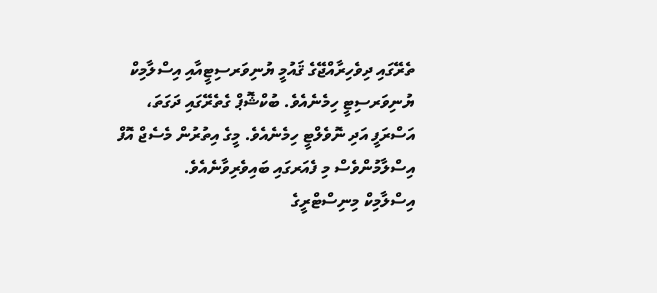ތެރޭގައި ދިވެހިރާއްޖޭގެ ޤައުމީ ޔުނިވަރސިޓީއާއި އިސްލާމިކް ޔުނިވަރސިޓީ ހިމެނެއެވެ. ބުކްޝޮޕް ގެތެރޭގައި ދަގަތަ، އަސްރަފީ އަދި ނޮވެލްޓީ ހިމެނެއެވެ. މީގެ އިތުރުން މެސެޖް އޮފް އިސްލާމުންވެސް މި ފެއަރގައި ބައިވެރިވާނެއެވެ.
އިސްލާމިކް މިނިސްޓްރީގެ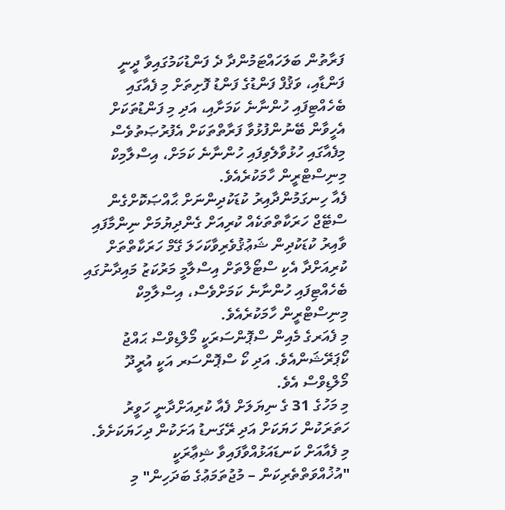ފަރާތުން ބަލަހައްޓަމުންދާ ދެ ފަންޑުކަމުގައިވާ ދީނީ ފަންޑާއި، ވަޤުފް ފަންޑުގެ ފަންޑު ފޮށިތަށް މި ފެއާގައި ބެހެއްޓިފައި ހުންނާނެ ކަމަށާއި، އަދި މި ފަންޑުތަކަށް އެހީވާން ބޭނުންފުޅުވާ ފަރާތްތަކަށް އެފުރުޞަތުވެސް މިފެއާގައި ހުޅުވާލެވިފައި ހުންނާނެ ކަމަށް، އިސްލާމިކް މިނިސްޓްރީން ހާމަކުރެއެވެ.
ފެއާ ހިނގަމުންދާއިރު ކުޑަކުދިންނަށް ޙާއްޞަކޮށްގެން ސްޓޭޖް ހަރަކާތްތަކެއް ކުރިއަށް ގެންދިޔުމަށް ނިންމާފައި ވާއިރު ކުޑަކުދިން ޝަޢުޤުވެރިވާކަހަލަ ގޭމް ހަރަކާތްތަށް ކުރިއަށްދާ އެކި ސްޓޯލްތަށް އިސްލާމީ މަރުކަޒު މައިދާނުގައި ބެހެއްޓިފައި ހުންނާނެ ކަމަށްވެސް، އިސްލާމިކް މިނިސްޓްރީން ހާމަކުރެއެވެ.
މި ފެއަރގެ މެއިން ސްޕޮންސަރަކީ މޯލްޑިވްސް ޙައްޖު ކޯޕަރޭޝަންއެވެ. އަދި ކޯ ސްޕޮންސަރ އަކީ އުރީދޫ މޯލްޑިވްސް އެވެ.
މި މަހުގެ 31 ގެ ނިޔަލަށް ފެއާ ކުރިއަށްދާނީ ހަވީރު ހަތަރަކުން ހަޔަކަށް އަދި ރޭގަނޑު އަށަކުން ދިހަޔަކަށެވެ.
މި ފެއާއަށް ކަނޑައަޅުއްވާފައިވާ ޝިޢާރަކީ "އުޚުއްވަތްތެރިކަން – މުޖުތަމަޢުގެ ބަދަހިން" މި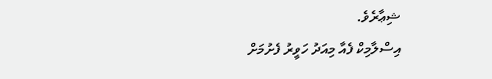ޝިޢާރެވެ.
އިސްލާމިކް ފެއާ މިއަދު ހަވީރު ފެށުމަށް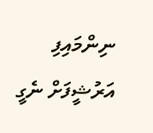ނިންމައިފި
އަރުޝީފަށް ނެގީ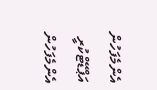އެންމެފަހުން އަޕްޑޭޓްކުރީ
އެންމެފަހުން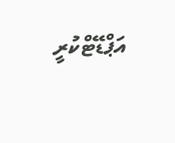އަޕްޑޭޓްކުރީ